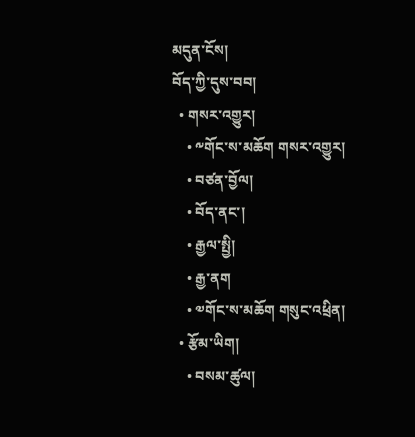མདུན་ངོས།
བོད་ཀྱི་དུས་བབ།
  • གསར་འགྱུར།
    • ༸གོང་ས་མཆོག གསར་འགྱུར།
    • བཙན་བྱོལ།
    • བོད་ནང་།
    • རྒྱལ་སྤྱི།
    • རྒྱ་ནག
    • ༧གོང་ས་མཆོག གསུང་འཕྲིན།
  • རྩོམ་ཡིག།
    • བསམ་ཚུལ།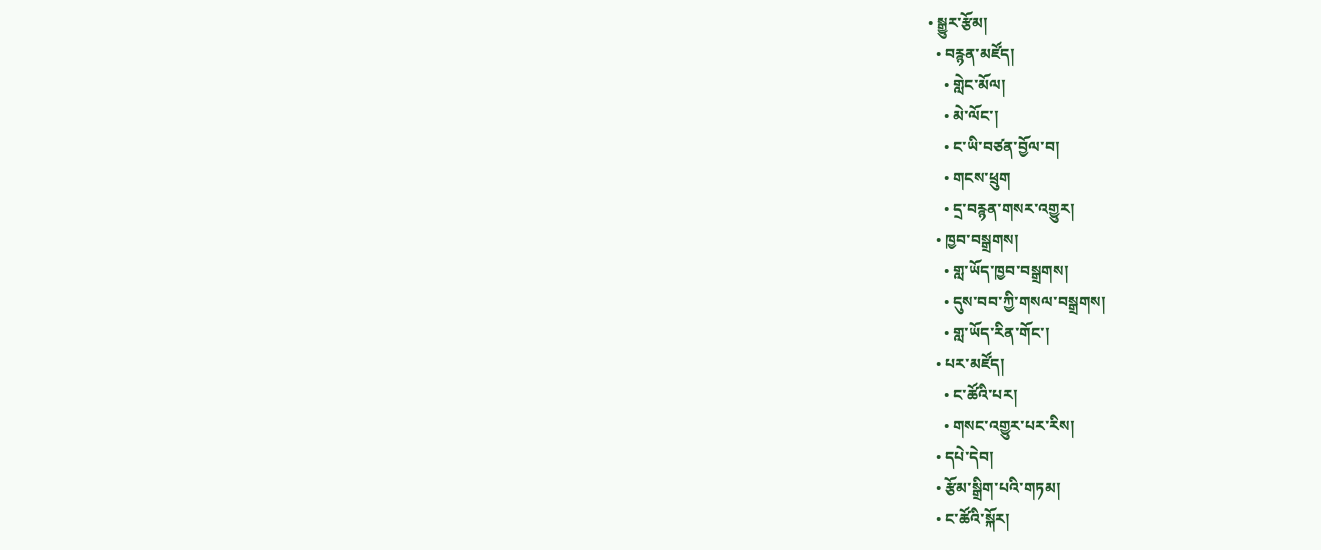• སྒྱུར་རྩོམ།
  • བརྙན་མཛོད།
    • གླེང་མོལ།
    • མེ་ལོང་།
    • ང་ཡི་བཙན་བྱོལ་བ།
    • གངས་ཕྲུག
    • དྲ་བརྙན་གསར་འགྱུར།
  • ཁྱབ་བསྒྲགས།
    • གླ་ཡོད་ཁྱབ་བསྒྲགས།
    • དུས་བབ་ཀྱི་གསལ་བསྒྲགས།
    • གླ་ཡོད་རིན་གོང་།
  • པར་མཛོད།
    • ང་ཚོའི་པར།
    • གསང་འགྱུར་པར་རིས།
  • དཔེ་དེབ།
  • རྩོམ་སྒྲིག་པའི་གཏམ།
  • ང་ཚོའི་སྐོར།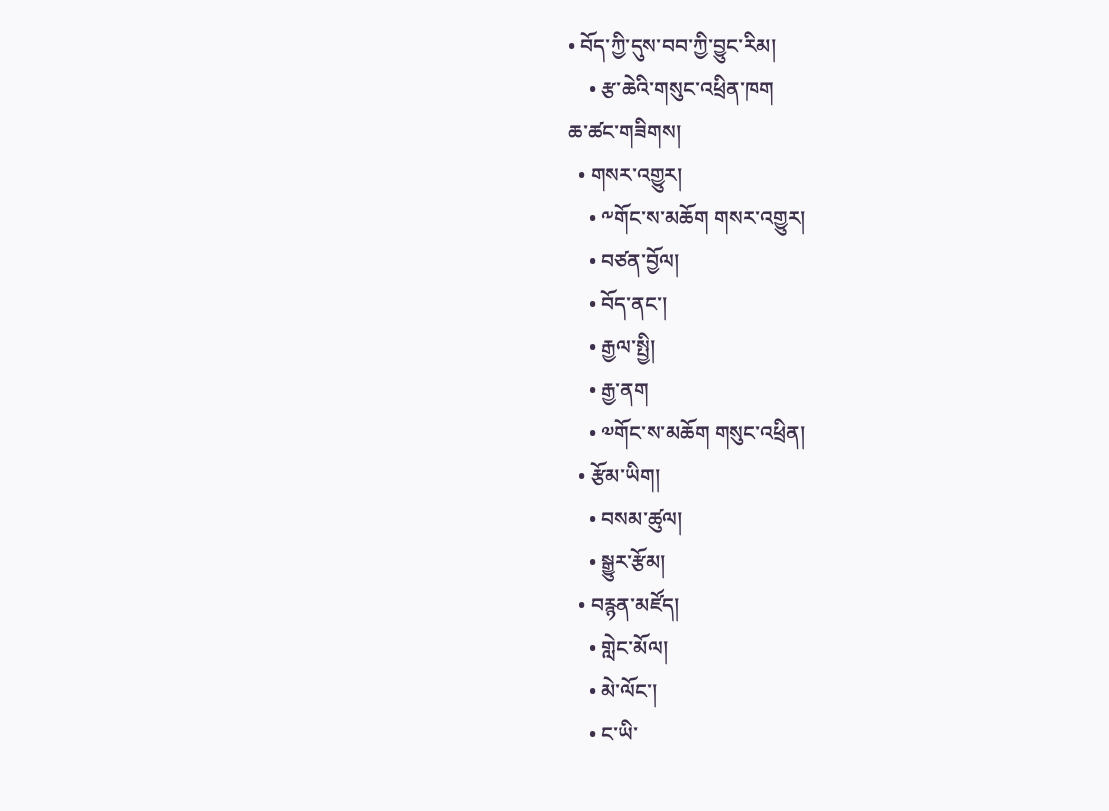• བོད་ཀྱི་དུས་བབ་ཀྱི་བྱུང་རིམ།
    • རྩ་ཆེའི་གསུང་འཕྲིན་ཁག
ཆ་ཚང་གཟིགས།
  • གསར་འགྱུར།
    • ༸གོང་ས་མཆོག གསར་འགྱུར།
    • བཙན་བྱོལ།
    • བོད་ནང་།
    • རྒྱལ་སྤྱི།
    • རྒྱ་ནག
    • ༧གོང་ས་མཆོག གསུང་འཕྲིན།
  • རྩོམ་ཡིག།
    • བསམ་ཚུལ།
    • སྒྱུར་རྩོམ།
  • བརྙན་མཛོད།
    • གླེང་མོལ།
    • མེ་ལོང་།
    • ང་ཡི་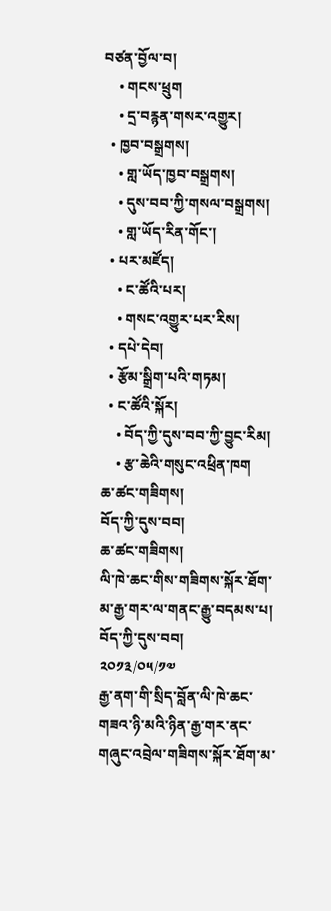བཙན་བྱོལ་བ།
    • གངས་ཕྲུག
    • དྲ་བརྙན་གསར་འགྱུར།
  • ཁྱབ་བསྒྲགས།
    • གླ་ཡོད་ཁྱབ་བསྒྲགས།
    • དུས་བབ་ཀྱི་གསལ་བསྒྲགས།
    • གླ་ཡོད་རིན་གོང་།
  • པར་མཛོད།
    • ང་ཚོའི་པར།
    • གསང་འགྱུར་པར་རིས།
  • དཔེ་དེབ།
  • རྩོམ་སྒྲིག་པའི་གཏམ།
  • ང་ཚོའི་སྐོར།
    • བོད་ཀྱི་དུས་བབ་ཀྱི་བྱུང་རིམ།
    • རྩ་ཆེའི་གསུང་འཕྲིན་ཁག
ཆ་ཚང་གཟིགས།
བོད་ཀྱི་དུས་བབ།
ཆ་ཚང་གཟིགས།
ལི་ཁེ་ཆང་གིས་གཟིགས་སྐོར་ཐོག་མ་རྒྱ་གར་ལ་གནང་རྒྱུ་བདམས་པ།
བོད་ཀྱི་དུས་བབ།
༢༠༡༣/༠༥/༡༧
རྒྱ་ནག་གི་སྲིད་བློན་ལི་ཁེ་ཆང་གཟའ་ཉི་མའི་ཉིན་རྒྱ་གར་ནང་གཞུང་འབྲེལ་གཟིགས་སྐོར་ཐོག་མ་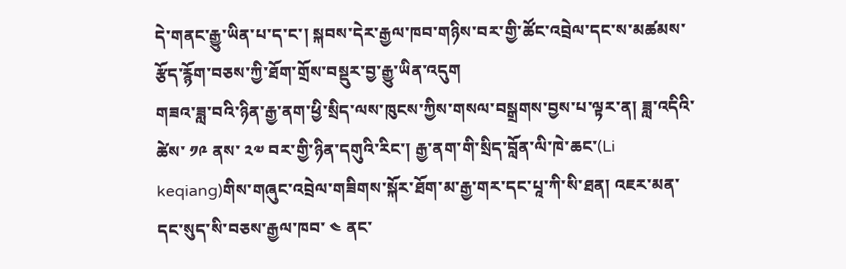དེ་གནང་རྒྱུ་ཡིན་པ་ད་ང་། སྐབས་དེར་རྒྱལ་ཁབ་གཉིས་བར་གྱི་ཚོང་འབྲེལ་དང་ས་མཚམས་རྩོད་རྙོག་བཅས་ཀྱི་ཐོག་གྲོས་བསྡུར་བྱ་རྒྱུ་ཡིན་འདུག
གཟའ་ཟླ་བའི་ཉིན་རྒྱ་ནག་ཕྱི་སྲིད་ལས་ཁུངས་ཀྱིས་གསལ་བསྒྲགས་བྱས་པ་ལྟར་ན། ཟླ་འདིའི་ཚེས་ ༡༩ ནས་ ༢༧ བར་གྱི་ཉིན་དགུའི་རིང་། རྒྱ་ནག་གི་སྲིད་བློན་ལི་ཁེ་ཆང་(Li keqiang)གིས་གཞུང་འབྲེལ་གཟིགས་སྐོར་ཐོག་མ་རྒྱ་གར་དང་པཱ་ཀི་སི་ཐན། འཇར་མན་དང་སུད་སི་བཅས་རྒྱལ་ཁབ་ ༤ ནང་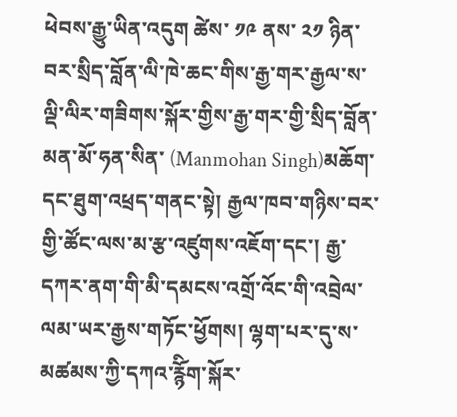ཕེབས་རྒྱུ་ཡིན་འདུག ཚེས་ ༡༩ ནས་ ༢༡ ཉིན་བར་སྲིད་བློན་ལི་ཁེ་ཆང་གིས་རྒྱ་གར་རྒྱལ་ས་ལྡི་ལིར་གཟིགས་སྐོར་གྱིས་རྒྱ་གར་གྱི་སྲིད་བློན་མན་མོ་ཧན་སིན་ (Manmohan Singh)མཆོག་དང་ཐུག་འཕྲད་གནང་སྟེ། རྒྱལ་ཁབ་གཉིས་བར་གྱི་ཚོང་ལས་མ་རྩ་འཛུགས་འཇོག་དང་། རྒྱ་དཀར་ནག་གི་མི་དམངས་འགྲོ་འོང་གི་འབྲེལ་ལམ་ཡར་རྒྱས་གཏོང་ཕྱོགས། ལྷག་པར་དུ་ས་མཚམས་ཀྱི་དཀའ་རྙོིག་སྐོར་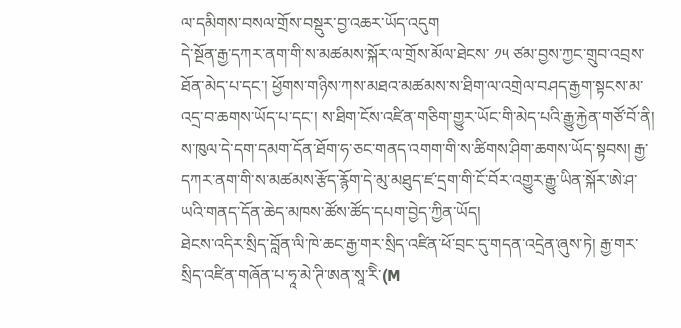ལ་དམིགས་བསལ་གྲོས་བསྡུར་བྱ་འཆར་ཡོད་འདུག
དེ་སྔོན་རྒྱ་དཀར་ནག་གི་ས་མཚམས་སྐོར་ལ་གྲོས་མོལ་ཐེངས་ ༡༥ ཙམ་བྱས་ཀྱང་གྲུབ་འབྲས་ཐོན་མེད་པ་དང་། ཕྱོགས་གཉིས་ཀས་མཐའ་མཚམས་ས་ཐིག་ལ་འགྲེལ་བཤད་རྒྱག་སྟངས་མ་འདྲ་བ་ཆགས་ཡོད་པ་དང་། ས་ཐིག་ངོས་འཛིན་གཅིག་གྱུར་ཡོང་གི་མེད་པའི་རྒྱུ་རྐྱེན་གཙོ་བོ་ནི། ས་ཁུལ་དེ་དག་དམག་དོན་ཐོག་ཧ་ཅང་གནད་འགག་གི་ས་ཚིགས་ཤིག་ཆགས་ཡོད་སྟབས། རྒྱ་དཀར་ནག་གི་ས་མཚམས་རྩོད་རྙོག་དེ་མུ་མཐུད་ཛ་དྲག་གི་ངོ་བོར་འགྱུར་རྒྱུ་ཡིན་སྐོར་ཨེ་ཤ་ཡའི་གནད་དོན་ཆེད་མཁས་ཚོས་ཚོད་དཔག་བྱེད་ཀྱིན་ཡོད།
ཐེངས་འདིར་སྲིད་བློན་ལི་ཁེ་ཆང་རྒྱ་གར་སྲིད་འཛིན་ཕོ་བྲང་དུ་གདན་འདྲེན་ཞུས་ཏེ། རྒྱ་གར་སྲིད་འཛིན་གཞོན་པ་ཧཱ་མེ་ཊི་ཨན་སཱ་རིེ་(M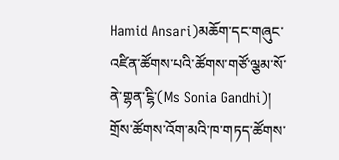Hamid Ansari)མཆོག་དང་གཞུང་འཛིན་ཚོགས་པའི་ཚོགས་གཙོ་ལྕམ་སོ་ནེ་གྷན་ངྷི་(Ms Sonia Gandhi)། གྲོས་ཚོགས་འོག་མའི་ཁ་གཏད་ཚོགས་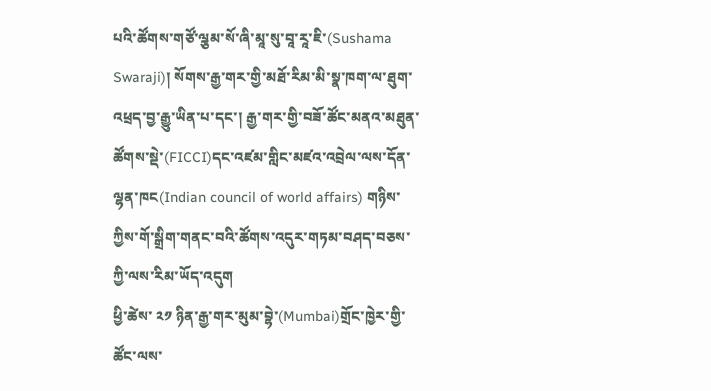པའི་ཚོགས་གཙོ་ལྕམ་སོ་ཞི་མཱ་སུ་བཱ་རཱ་ཇི་(Sushama Swaraji)། སོགས་རྒྱ་གར་གྱི་མཐོ་རིམ་མི་སྣ་ཁག་ལ་ཐུག་འཕྲད་བྱ་རྒྱུ་ཡིན་པ་དང་། རྒྱ་གར་གྱི་བཟོ་ཚོང་མནའ་མཐུན་ཚོགས་སྡེ་(FICCI)དང་འཛམ་གླིང་མཛའ་འབྲེལ་ལས་དོན་ལྷན་ཁང(Indian council of world affairs) གཉིས་ཀྱིས་གོ་སྒྲིག་གནང་བའི་ཚོགས་འདུར་གཏམ་བཤད་བཅས་ཀྱི་ལས་རིམ་ཡོད་འདུག
ཕྱི་ཚེས་ ༢༡ ཉིན་རྒྱ་གར་མུམ་བྷེ་(Mumbai)གྲོང་ཁྱེར་གྱི་ཚོང་ལས་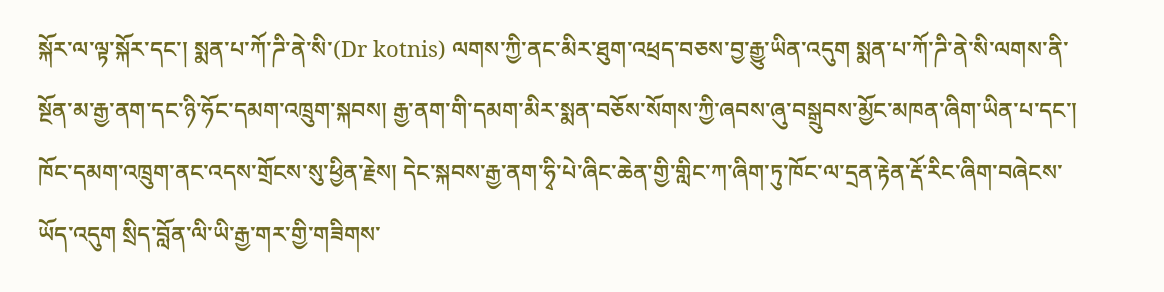སྐོར་ལ་ལྟ་སྐོར་དང་། སྨན་པ་ཀོ་ཌི་ནེ་སི་(Dr kotnis) ལགས་ཀྱི་ནང་མིར་ཐུག་འཕྲད་བཅས་བྱ་རྒྱུ་ཡིན་འདུག སྨན་པ་ཀོ་ཌི་ནེ་སི་ལགས་ནི་སྔོན་མ་རྒྱ་ནག་དང་ཉི་ཧོང་དམག་འཁྲུག་སྐབས། རྒྱ་ནག་གི་དམག་མིར་སྨན་བཅོས་སོགས་ཀྱི་ཞབས་ཞུ་བསྒྲུབས་མྱོང་མཁན་ཞིག་ཡིན་པ་དང་། ཁོང་དམག་འཁྲུག་ནང་འདས་གྲོངས་སུ་ཕྱིན་རྗེས། དེང་སྐབས་རྒྱ་ནག་ཧྭི་པེ་ཞིང་ཆེན་གྱི་གླིང་ཀ་ཞིག་ཏུ་ཁོང་ལ་དྲན་རྟེན་རྡོ་རིང་ཞིག་བཞེངས་ཡོད་འདུག སྲིད་བློན་ལི་ཡི་རྒྱ་གར་གྱི་གཟིགས་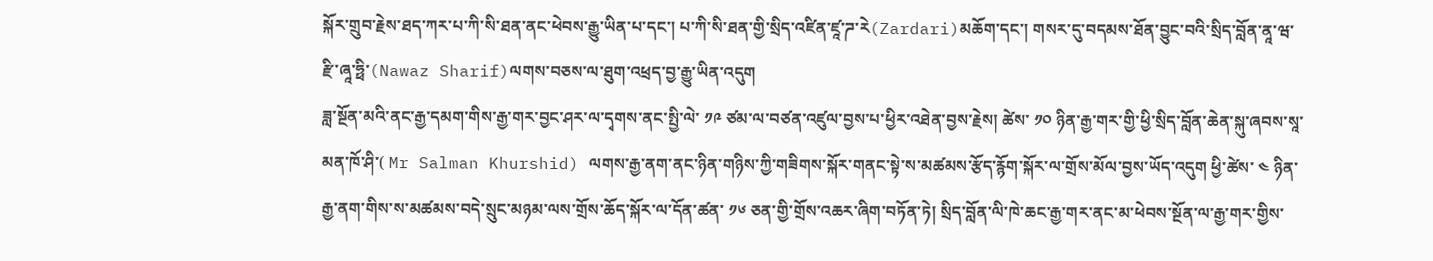སྐོར་གྲུབ་རྗེས་ཐད་ཀར་པ་ཀི་སི་ཐན་ནང་ཕེབས་རྒྱུ་ཡིན་པ་དང་། པ་ཀི་སི་ཐན་གྱི་སྲིད་འཛིན་ཛཱ་ཌ་རེ(Zardari)མཆོག་དང་། གསར་དུ་བདམས་ཐོན་བྱུང་བའི་སྲིད་བློན་ནཱ་ཝ་རྫི་ཞཱ་ཧྥི་(Nawaz Sharif)ལགས་བཅས་ལ་ཐུག་འཕྲད་བྱ་རྒྱུ་ཡིན་འདུག
ཟླ་སྔོན་མའི་ནང་རྒྱ་དམག་གིས་རྒྱ་གར་བྱང་ཤར་ལ་དྭགས་ནང་སྤྱི་ལེ་ ༡༩ ཙམ་ལ་བཙན་འཛུལ་བྱས་པ་ཕྱིར་འཐེན་བྱས་རྗེས། ཚེས་ ༡༠ ཉིན་རྒྱ་གར་གྱི་ཕྱི་སྲིད་བློན་ཆེན་སྐུ་ཞབས་སཱ་མན་ཁོ་ཤི་( Mr Salman Khurshid) ལགས་རྒྱ་ནག་ནང་ཉིན་གཉིས་ཀྱི་གཟིགས་སྐོར་གནང་སྟེ་ས་མཚམས་རྩོད་རྙོག་སྐོར་ལ་གྲོས་མོལ་བྱས་ཡོད་འདུག ཕྱི་ཚེས་ ༤ ཉིན་རྒྱ་ནག་གིས་ས་མཚམས་བདེ་སྲུང་མཉམ་ལས་གྲོས་ཆོད་སྐོར་ལ་དོན་ཚན་ ༡༦ ཅན་གྱི་གྲོས་འཆར་ཞིག་བཏོན་ཏེ། སྲིད་བློན་ལི་ཁེ་ཆང་རྒྱ་གར་ནང་མ་ཕེབས་སྔོན་ལ་རྒྱ་གར་གྱིས་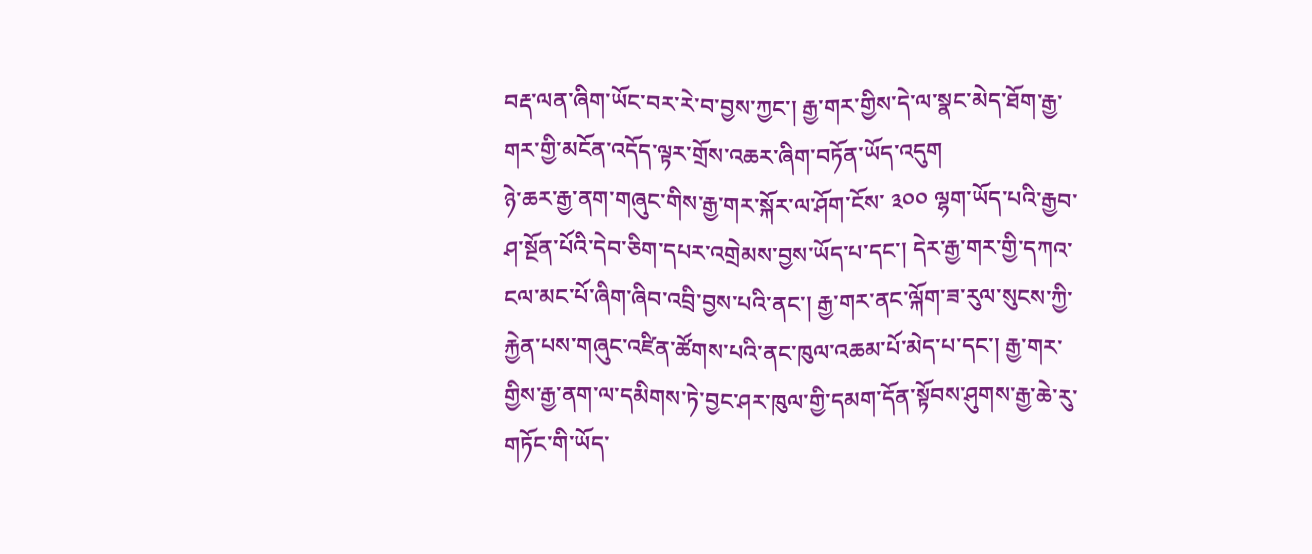བརྡ་ལན་ཞིག་ཡོང་བར་རེ་བ་བྱས་ཀྱང་། རྒྱ་གར་གྱིས་དེ་ལ་སྣང་མེད་ཐོག་རྒྱ་གར་གྱི་མངོན་འདོད་ལྟར་གྲོས་འཆར་ཞིག་བཏོན་ཡོད་འདུག
ཉེ་ཆར་རྒྱ་ནག་གཞུང་གིས་རྒྱ་གར་སྐོར་ལ་ཤོག་ངོས་ ༣༠༠ ལྷག་ཡོད་པའི་རྒྱབ་ཤ་སྔོན་པོའི་དེབ་ཅིག་དཔར་འགྲེམས་བྱས་ཡོད་པ་དང་། དེར་རྒྱ་གར་གྱི་དཀའ་ངལ་མང་པོ་ཞིག་ཞིབ་འབྲི་བྱས་པའི་ནང་། རྒྱ་གར་ནང་ལྐོག་ཟ་རུལ་སུངས་ཀྱི་རྐྱེན་པས་གཞུང་འཛིན་ཚོགས་པའི་ནང་ཁུལ་འཆམ་པོ་མེད་པ་དང་། རྒྱ་གར་གྱིས་རྒྱ་ནག་ལ་དམིགས་ཏེ་བྱང་ཤར་ཁུལ་གྱི་དམག་དོན་སྟོབས་ཤུགས་རྒྱ་ཆེ་རུ་གཏོང་གི་ཡོད་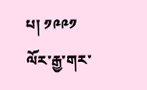པ། ༡༩༩༡ ལོར་རྒྱ་གར་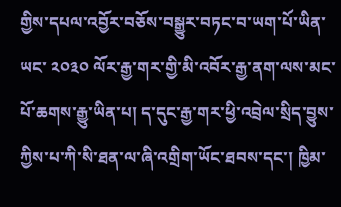གྱིས་དཔལ་འབྱོར་བཅོས་བསྒྱུར་བཏང་བ་ཡག་པོ་ཡིན་ཡང་ ༢༠༣༠ ལོར་རྒྱ་གར་གྱི་མི་འབོར་རྒྱ་ནག་ལས་མང་པོ་ཆགས་རྒྱུ་ཡིན་པ། ད་དུང་རྒྱ་གར་ཕྱི་འབྲེལ་སྲིད་བྱུས་ཀྱིས་པ་ཀི་སི་ཐན་ལ་ཞི་འགྲིག་ཡོང་ཐབས་དང་། ཁྱིམ་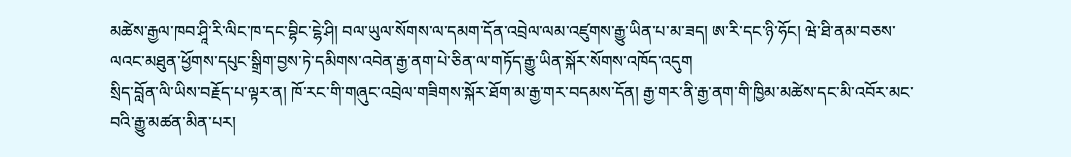མཚེས་རྒྱལ་ཁབ་ཤཱི་རི་ལིང་ཁ་དང་བྷིང་ངྷེ་ཤི། བལ་ཡུལ་སོགས་ལ་དམག་དོན་འབྲེལ་ལམ་འཛུགས་རྒྱུ་ཡིན་པ་མ་ཟད། ཨ་རི་དང་ཉི་ཧོང། ཝེ་ཐི་ནམ་བཅས་ལའང་མཐུན་ཕྱོགས་དཔུང་སྒྲིག་བྱས་ཏེ་དམིགས་འབེན་རྒྱ་ནག་པེ་ཅིན་ལ་གཏོད་རྒྱུ་ཡིན་སྐོར་སོགས་འཁོད་འདུག
སྲིད་བློན་ལི་ཡིས་བརྗོད་པ་ལྟར་ན། ཁོ་རང་གི་གཞུང་འབྲེལ་གཟིགས་སྐོར་ཐོག་མ་རྒྱ་གར་བདམས་དོན། རྒྱ་གར་ནི་རྒྱ་ནག་གི་ཁྱིམ་མཚེས་དང་མི་འབོར་མང་བའི་རྒྱུ་མཚན་མིན་པར།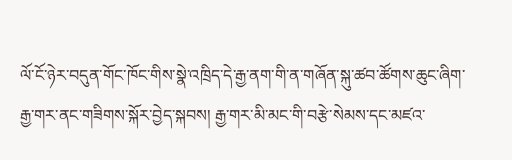ལོ་ངོ་ཉེར་བདུན་གོང་ཁོང་གིས་སྣེ་འཁྲིད་དེ་རྒྱ་ནག་གི་ན་གཞོན་སྐུ་ཚབ་ཚོགས་ཆུང་ཞིག་རྒྱ་གར་ནང་གཟིགས་སྐོར་བྱེད་སྐབས། རྒྱ་གར་མི་མང་གི་བརྩེ་སེམས་དང་མཛའ་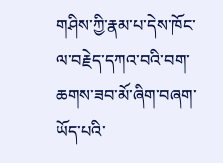གཤིས་ཀྱི་རྣམ་པ་དེས་ཁོང་ལ་བརྗེད་དཀའ་བའི་བག་ཆགས་ཟབ་མོ་ཞིག་བཞག་ཡོད་པའི་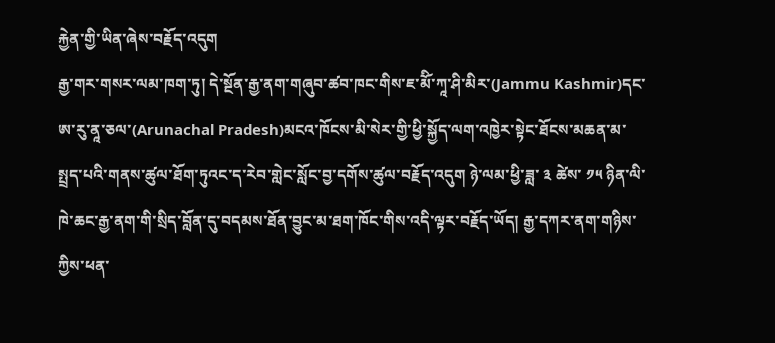རྐྱེན་གྱི་ཡིན་ཞེས་བརྗོད་འདུག
རྒྱ་གར་གསར་ལམ་ཁག་ཏུ། དེ་སྔོན་རྒྱ་ནག་གཞུབ་ཚབ་ཁང་གིས་ཇ་མོི་ཀཱ་ཤི་མིར་(Jammu Kashmir)དང་ཨ་རུ་ནཱ་ཅལ་(Arunachal Pradesh)མངའ་ཁོངས་མི་སེར་གྱི་ཕྱི་སྐྱོད་ལག་འཁྱེར་སྟེང་ཐོངས་མཆན་མ་སྤྲད་པའི་གནས་ཚུལ་ཐོག་ཏུའང་ད་རེབ་གླེང་སློང་བྱ་དགོས་ཚུལ་བརྗོད་འདུག ཉེ་ལམ་ཕྱི་ཟླ་ ༣ ཚེས་ ༡༥ ཉིན་ལི་ཁེ་ཆང་རྒྱ་ནག་གི་སྲིད་བློན་དུ་བདམས་ཐོན་བྱུང་མ་ཐག་ཁོང་གིས་འདི་ལྟར་བརྗོད་ཡོད། རྒྱ་དཀར་ནག་གཉིས་ཀྱིས་ཕན་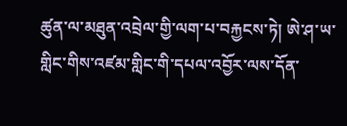ཚུན་ལ་མཐུན་འབྲེལ་གྱི་ལག་པ་བརྐྱངས་ཏེ། ཨེ་ཤ་ཡ་གླིང་གིས་འཛམ་གླིང་གི་དཔལ་འབྱོར་ལས་དོན་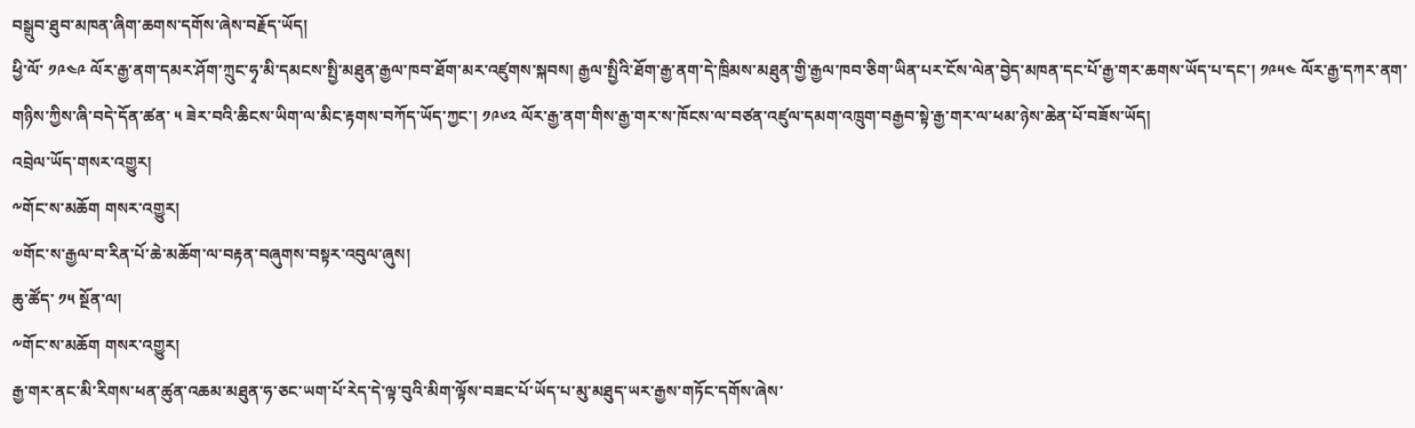བསྒྲུབ་ཐུབ་མཁན་ཞིག་ཆགས་དགོས་ཞེས་བརྗོད་ཡོད།
ཕྱི་ལོ་ ༡༩༤༩ ལོར་རྒྱ་ནག་དམར་ཤོག་ཀྲུང་ཧྭ་མི་དམངས་སྤྱི་མཐུན་རྒྱལ་ཁབ་ཐོག་མར་འཛུགས་སྐབས། རྒྱལ་སྤྱིའི་ཐོག་རྒྱ་ནག་དེ་ཁྲིམས་མཐུན་གྱི་རྒྱལ་ཁབ་ཅིག་ཡིན་པར་ངོས་ལེན་བྱེད་མཁན་དང་པོ་རྒྱ་གར་ཆགས་ཡོད་པ་དང་། ༡༩༥༤ ལོར་རྒྱ་དཀར་ནག་གཉིས་ཀྱིས་ཞི་བདེ་དོན་ཚན་ ༥ ཟེར་བའི་ཆིངས་ཡིག་ལ་མིང་རྟགས་བཀོད་ཡོད་ཀྱང་། ༡༩༦༢ ལོར་རྒྱ་ནག་གིས་རྒྱ་གར་ས་ཁོངས་ལ་བཙན་འཛུལ་དམག་འཁྲུག་བརྒྱབ་སྟེ་རྒྱ་གར་ལ་ཕམ་ཉེས་ཆེན་པོ་བཟོས་ཡོད།
འབྲེལ་ཡོད་གསར་འགྱུར།
༸གོང་ས་མཆོག གསར་འགྱུར།
༧གོང་ས་རྒྱལ་བ་རིན་པོ་ཆེ་མཆོག་ལ་བརྟན་བཞུགས་བསྟར་འབུལ་ཞུས།
ཆུ་ཚོད་ ༡༥ སྔོན་ལ།
༸གོང་ས་མཆོག གསར་འགྱུར།
རྒྱ་གར་ནང་མི་རིགས་ཕན་ཚུན་འཆམ་མཐུན་ཧ་ཅང་ཡག་པོ་རེད་དེ་ལྟ་བུའི་མིག་ལྟོས་བཟང་པོ་ཡོད་པ་མུ་མཐུད་ཡར་རྒྱས་གཏོང་དགོས་ཞེས་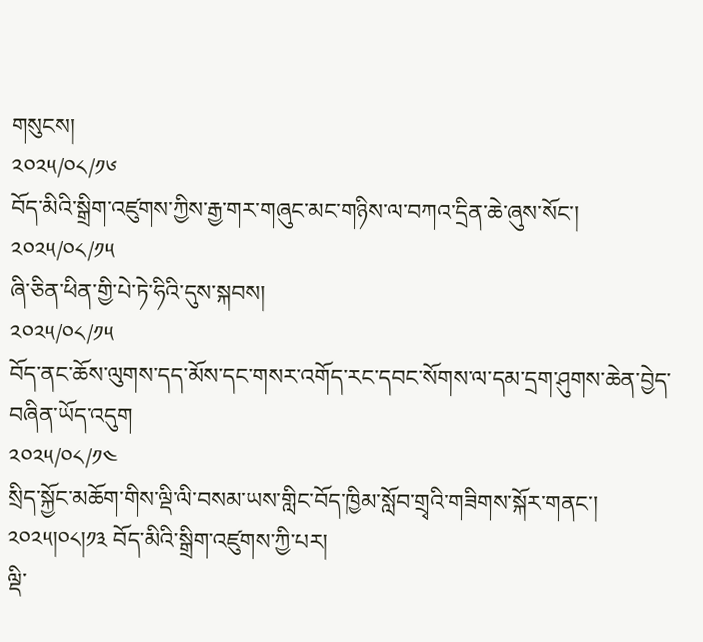གསུངས།
༢༠༢༥/༠༨/༡༦
བོད་མིའི་སྒྲིག་འཛུགས་ཀྱིས་རྒྱ་གར་གཞུང་མང་གཉིས་ལ་བཀའ་དྲིན་ཆེ་ཞུས་སོང་།
༢༠༢༥/༠༨/༡༥
ཞི་ཅིན་ཕིན་གྱི་པེ་ཏེ་ཧིའི་དུས་སྐབས།
༢༠༢༥/༠༨/༡༥
བོད་ནང་ཆོས་ལུགས་དད་མོས་དང་གསར་འགོད་རང་དབང་སོགས་ལ་དམ་དྲག་ཤུགས་ཆེན་བྱེད་བཞིན་ཡོད་འདུག
༢༠༢༥/༠༨/༡༤
སྲིད་སྐྱོང་མཆོག་གིས་ལྡི་ལི་བསམ་ཡས་གླིང་བོད་ཁྱིམ་སློབ་གྲྭའི་གཟིགས་སྐོར་གནང་། ༢༠༢༥།༠༨།༡༣ བོད་མིའི་སྒྲིག་འཛུགས་ཀྱི་པར།
ལྡི་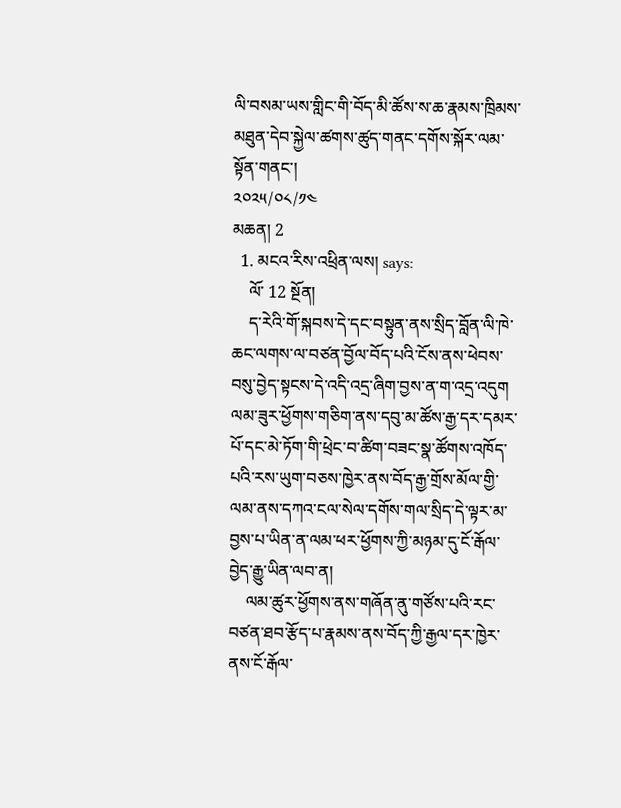ལི་བསམ་ཡས་གླིང་གི་བོད་མི་ཚོས་ས་ཆ་རྣམས་ཁྲིམས་མཐུན་དེབ་སྐྱེལ་ཚགས་ཚུད་གནང་དགོས་སྐོར་ལམ་སྟོན་གནང་།
༢༠༢༥/༠༨/༡༤
མཆན། 2
  1. མངའ་རིས་འཕྲིན་ལས། says:
    ལོ་ 12 སྔོན།
    ད་རེའི་གོ་སྐབས་དེ་དང་བསྟུན་ནས་སྲིད་བློན་ལི་ཁེ་ཆང་ལགས་ལ་བཙན་བྱོལ་བོད་པའི་ངོས་ནས་ཕེབས་བསུ་བྱེད་སྟངས་དེ་འདི་འདྲ་ཞིག་བྱས་ན་ག་འདྲ་འདུག ལམ་ཟུར་ཕྱོགས་གཅིག་ནས་དབུ་མ་ཚོས་རྒྱ་དར་དམར་པོ་དང་མེ་ཏོག་གི་ཕྲེང་བ་ཚིག་བཟང་སྣ་ཚོགས་འཁོད་པའི་རས་ཡུག་བཅས་ཁྱེར་ནས་བོད་རྒྱ་གྲོས་མོལ་གྱི་ལམ་ནས་དཀའ་ངལ་སེལ་དགོས་གལ་སྲིད་དེ་ལྟར་མ་བྱས་པ་ཡིན་ན་ལམ་ཕར་ཕྱོགས་ཀྱི་མཉམ་དུ་ངོ་རྒོལ་བྱེད་རྒྱུ་ཡིན་ལབ་ན།
    ལམ་ཚུར་ཕྱོགས་ནས་གཞོན་ནུ་གཙོས་པའི་རང་བཙན་ཐབ་རྩོད་པ་རྣམས་ནས་བོད་ཀྱི་རྒྱལ་དར་ཁྱེར་ནས་ངོ་རྒོལ་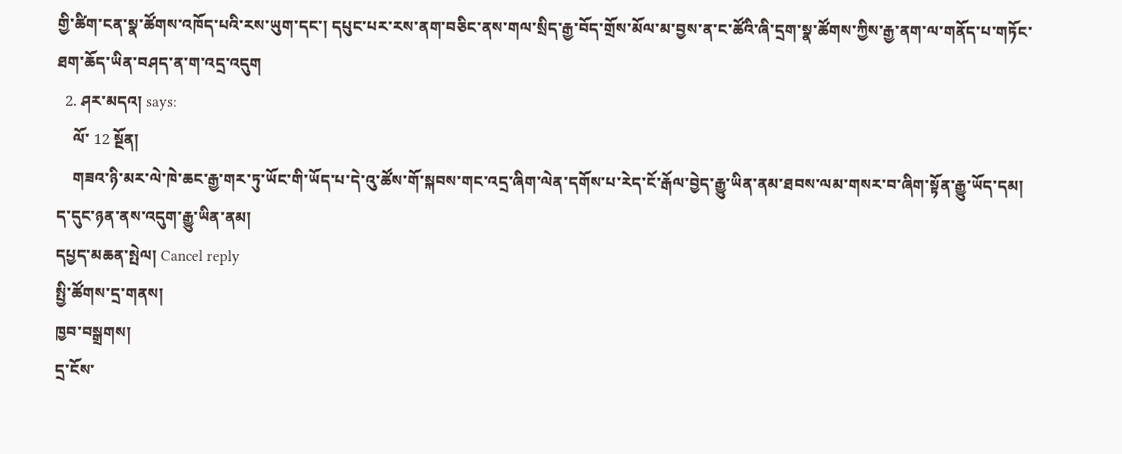གྱི་ཚིག་ངན་སྣ་ཚོགས་འཁོད་པའི་རས་ཡུག་དང་། དཔུང་པར་རས་ནག་བཅིང་ནས་གལ་སྲིད་རྒྱ་བོད་གྲོས་མོལ་མ་བྱས་ན་ང་ཚོའི་ཞི་དྲག་སྣ་ཚོགས་ཀྱིས་རྒྱ་ནག་ལ་གནོད་པ་གཏོང་ཐག་ཆོད་ཡིན་བཤད་ན་ག་འདྲ་འདུག
  2. ཤར་མདའ། says:
    ལོ་ 12 སྔོན།
    གཟའ་ཉི་མར་ལེ་ཁེ་ཆང་རྒྱ་གར་ཏུ་ཡོང་གི་ཡོད་པ་དེ་འུ་ཚོས་གོ་སྐབས་གང་འདྲ་ཞིག་ལེན་དགོས་པ་རེད་ངོ་རྒོལ་བྱེད་རྒྱུ་ཡིན་ནམ་ཐབས་ལམ་གསར་བ་ཞིག་སྟོན་རྒྱུ་ཡོད་དམ།  ད་དུང་ཉན་ནས་འདུག་རྒྱུ་ཡིན་ནམ།
དཔྱད་མཆན་སྤེལ། Cancel reply
སྤྱི་ཚོགས་དྲ་གནས།
ཁྱབ་བསྒྲགས།
དྲ་ངོས་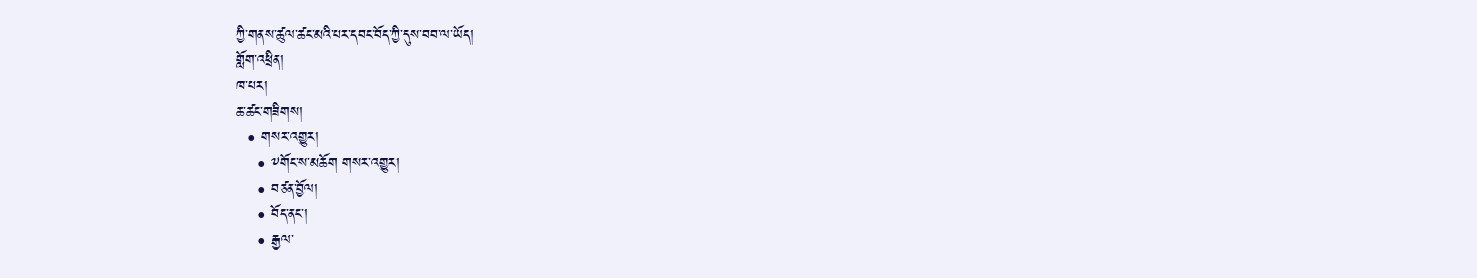ཀྱི་གནས་ཚུལ་ཚང་མའི་པར་དབང་བོད་ཀྱི་དུས་བབ་ལ་ཡོད།
གློག་འཕྲིན།
ཁ་པར།
ཆ་ཚང་གཟིགས།
  • གསར་འགྱུར།
    • ༸གོང་ས་མཆོག གསར་འགྱུར།
    • བཙན་བྱོལ།
    • བོད་ནང་།
    • རྒྱལ་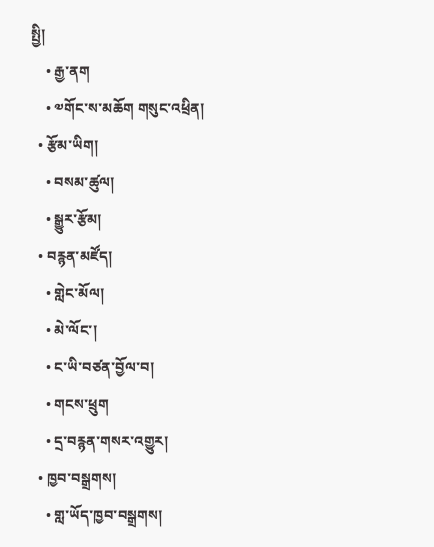སྤྱི།
    • རྒྱ་ནག
    • ༧གོང་ས་མཆོག གསུང་འཕྲིན།
  • རྩོམ་ཡིག།
    • བསམ་ཚུལ།
    • སྒྱུར་རྩོམ།
  • བརྙན་མཛོད།
    • གླེང་མོལ།
    • མེ་ལོང་།
    • ང་ཡི་བཙན་བྱོལ་བ།
    • གངས་ཕྲུག
    • དྲ་བརྙན་གསར་འགྱུར།
  • ཁྱབ་བསྒྲགས།
    • གླ་ཡོད་ཁྱབ་བསྒྲགས།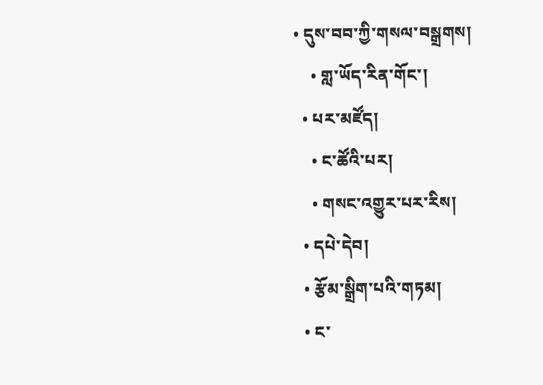• དུས་བབ་ཀྱི་གསལ་བསྒྲགས།
    • གླ་ཡོད་རིན་གོང་།
  • པར་མཛོད།
    • ང་ཚོའི་པར།
    • གསང་འགྱུར་པར་རིས།
  • དཔེ་དེབ།
  • རྩོམ་སྒྲིག་པའི་གཏམ།
  • ང་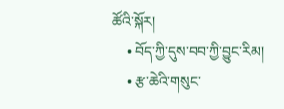ཚོའི་སྐོར།
    • བོད་ཀྱི་དུས་བབ་ཀྱི་བྱུང་རིམ།
    • རྩ་ཆེའི་གསུང་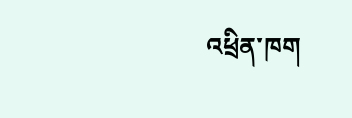འཕྲིན་ཁག